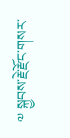༧ སྐྱབས་རྗེ་རྫོང་གསར་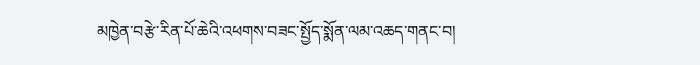མཁྱེན་བརྩེ་རིན་པོ་ཆེའི་འཕགས་བཟང་སྤྱོད་སྨོན་ལམ་འཆད་གནང་བ།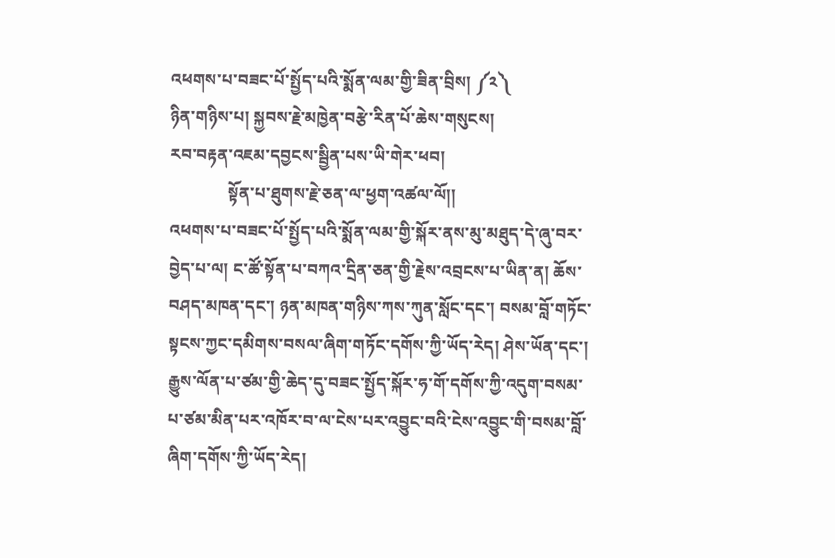འཕགས་པ་བཟང་པོ་སྤྱོད་པའི་སྨོན་ལམ་གྱི་ཟིན་བྲིས། ༼༢༽
ཉིན་གཉིས་པ། སྐྱབས་རྗེ་མཁྱེན་བརྩེ་རིན་པོ་ཆེས་གསུངས།
རབ་བརྟན་འཇམ་དབྱངས་སྦྱིན་པས་ཡི་གེར་ཕབ།
              སྟོན་པ་ཐུགས་རྗེ་ཅན་ལ་ཕྱག་འཚལ་ལོ།།
འཕགས་པ་བཟང་པོ་སྤྱོད་པའི་སྨོན་ལམ་གྱི་སྐོར་ནས་མུ་མཐུད་དེ་ཞུ་བར་བྱེད་པ་ལ། ང་ཚོ་སྟོན་པ་བཀའ་དྲིན་ཅན་གྱི་རྗེས་འབྲངས་པ་ཡིན་ན། ཆོས་བཤད་མཁན་དང་། ཉན་མཁན་གཉིས་ཀས་ཀུན་སློང་དང་། བསམ་བློ་གཏོང་སྟངས་ཀྱང་དམིགས་བསལ་ཞིག་གཏོང་དགོས་ཀྱི་ཡོད་རེད། ཤེས་ཡོན་དང་། རྒྱུས་ལོན་པ་ཙམ་གྱི་ཆེད་དུ་བཟང་སྤྱོད་སྐོར་ཧ་གོ་དགོས་ཀྱི་འདུག་བསམ་པ་ཙམ་མིན་པར་འཁོར་བ་ལ་ངེས་པར་འབྱུང་བའི་ངེས་འབྱུང་གི་བསམ་བློ་ཞིག་དགོས་ཀྱི་ཡོད་རེད།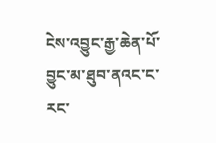ངེས་འབྱུང་རྒྱ་ཆེན་པོ་བྱུང་མ་ཐུབ་ནའང་ང་རང་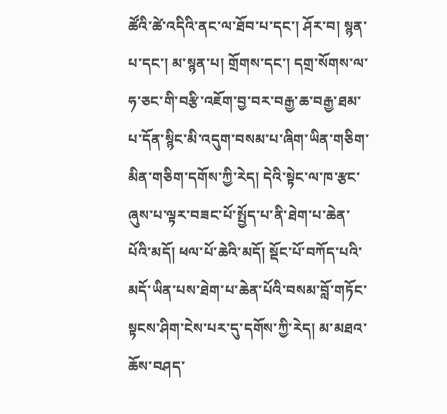ཚོའི་ཚེ་འདིའི་ནང་ལ་ཐོབ་པ་དང་། ཤོར་བ། སྙན་པ་དང་། མ་སྙན་པ། གྲོགས་དང་། དགྲ་སོགས་ལ་ཧ་ཅང་གི་བརྩི་འཇོག་བྱ་བར་བརྒྱ་ཆ་བརྒྱ་ཐམ་པ་དོན་སྙིང་མི་འདུག་བསམ་པ་ཞིག་ཡིན་གཅིག་མིན་གཅིག་དགོས་ཀྱི་རེད། དེའི་སྟེང་ལ་ཁ་རྩང་ཞུས་པ་ལྟར་བཟང་པོ་སྤྱོད་པ་ནི་ཐེག་པ་ཆེན་པོའི་མདོ། ཕལ་པོ་ཆེའི་མདོ། སྡོང་པོ་བཀོད་པའི་མདོ་ཡིན་པས་ཐེག་པ་ཆེན་པོའི་བསམ་བློ་གཏོང་སྟངས་ཤིག་ངེས་པར་དུ་དགོས་ཀྱི་རེད། མ་མཐའ་ཆོས་བཤད་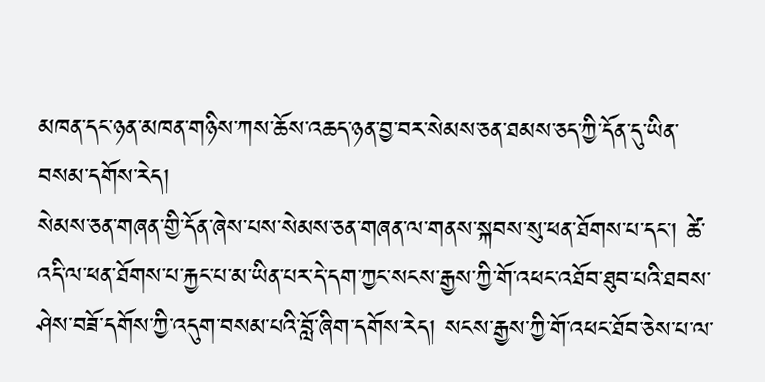མཁན་དང་ཉན་མཁན་གཉིས་ཀས་ཆོས་འཆད་ཉན་བྱ་བར་སེམས་ཅན་ཐམས་ཅད་ཀྱི་དོན་དུ་ཡིན་བསམ་དགོས་རེད།
སེམས་ཅན་གཞན་གྱི་དོན་ཞེས་པས་སེམས་ཅན་གཞན་ལ་གནས་སྐབས་སུ་ཕན་ཐོགས་པ་དང་། ཚེ་འདི་ལ་ཕན་ཐོགས་པ་རྐྱང་པ་མ་ཡིན་པར་དེ་དག་ཀྱང་སངས་རྒྱས་ཀྱི་གོ་འཕང་འཐོབ་ཐུབ་པའི་ཐབས་ཤེས་བཟོ་དགོས་ཀྱི་འདུག་བསམ་པའི་བློ་ཞིག་དགོས་རེད། སངས་རྒྱས་ཀྱི་གོ་འཕང་ཐོབ་ཅེས་པ་ལ་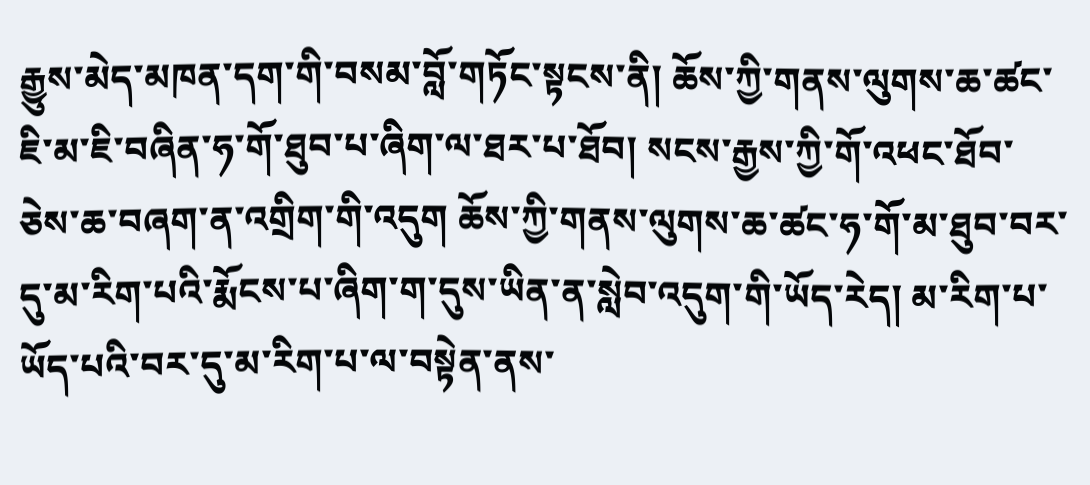རྒྱུས་མེད་མཁན་དག་གི་བསམ་བློ་གཏོང་སྟངས་ནི། ཆོས་ཀྱི་གནས་ལུགས་ཆ་ཚང་ཇི་མ་ཇི་བཞིན་ཧ་གོ་ཐུབ་པ་ཞིག་ལ་ཐར་པ་ཐོབ། སངས་རྒྱས་ཀྱི་གོ་འཕང་ཐོབ་ཅེས་ཆ་བཞག་ན་འགྲིག་གི་འདུག ཆོས་ཀྱི་གནས་ལུགས་ཆ་ཚང་ཧ་གོ་མ་ཐུབ་བར་དུ་མ་རིག་པའི་རྨོངས་པ་ཞིག་ག་དུས་ཡིན་ན་སླེབ་འདུག་གི་ཡོད་རེད། མ་རིག་པ་ཡོད་པའི་བར་དུ་མ་རིག་པ་ལ་བསྟེན་ནས་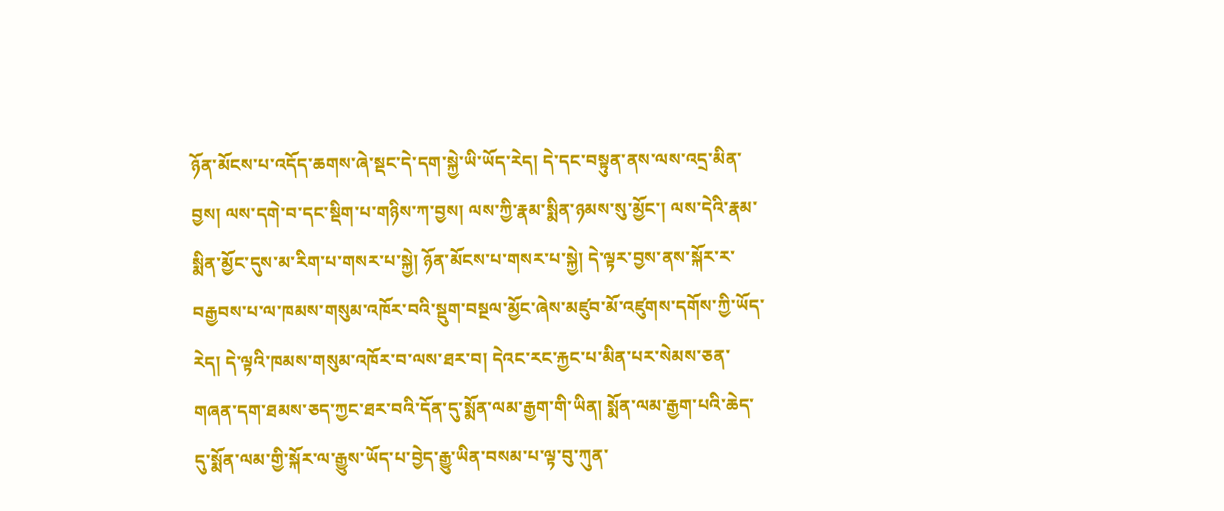ཉོན་མོངས་པ་འདོད་ཆགས་ཞེ་སྡང་དེ་དག་སྐྱེ་ཡི་ཡོད་རེད། དེ་དང་བསྟུན་ནས་ལས་འདྲ་མིན་བྱས། ལས་དགེ་བ་དང་སྡིག་པ་གཉིས་ཀ་བྱས། ལས་ཀྱི་རྣམ་སྨིན་ཉམས་སུ་མྱོང་། ལས་དེའི་རྣམ་སྨིན་མྱོང་དུས་མ་རིག་པ་གསར་པ་སྐྱེ། ཉོན་མོངས་པ་གསར་པ་སྐྱེ། དེ་ལྟར་བྱས་ནས་སྐོར་ར་བརྒྱབས་པ་ལ་ཁམས་གསུམ་འཁོར་བའི་སྡུག་བསྔལ་མྱོང་ཞེས་མཛུབ་མོ་འཛུགས་དགོས་ཀྱི་ཡོད་རེད། དེ་ལྟའི་ཁམས་གསུམ་འཁོར་བ་ལས་ཐར་བ། དེའང་རང་རྐྱང་པ་མིན་པར་སེམས་ཅན་གཞན་དག་ཐམས་ཅད་ཀྱང་ཐར་བའི་དོན་དུ་སྨོན་ལམ་རྒྱག་གི་ཡིན། སྨོན་ལམ་རྒྱག་པའི་ཆེད་དུ་སྨོན་ལམ་གྱི་སྐོར་ལ་རྒྱུས་ཡོད་པ་བྱེད་རྒྱུ་ཡིན་བསམ་པ་ལྟ་བུ་ཀུན་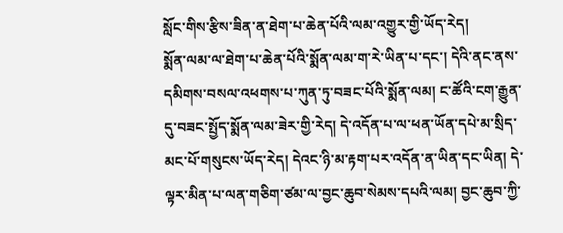སློང་གིས་རྩིས་ཟིན་ན་ཐེག་པ་ཆེན་པོའི་ལམ་འགྱུར་གྱི་ཡོད་རེད།
སྨོན་ལམ་ལ་ཐེག་པ་ཆེན་པོའི་སྨོན་ལམ་ག་རེ་ཡིན་པ་དང་། དེའི་ནང་ནས་དམིགས་བསལ་འཕགས་པ་ཀུན་ཏུ་བཟང་པོའི་སྨོན་ལམ། ང་ཚོའི་ངག་རྒྱུན་དུ་བཟང་སྤྱོད་སྨོན་ལམ་ཟེར་གྱི་རེད། དེ་འདོན་པ་ལ་ཕན་ཡོན་དཔེ་མ་སྲིད་མང་པོ་གསུངས་ཡོད་རེད། དེའང་ཉི་མ་རྟག་པར་འདོན་ན་ཡིན་དང་ཡིན། དེ་ལྟར་མིན་པ་ལན་གཅིག་ཙམ་ལ་བྱང་ཆུབ་སེམས་དཔའི་ལམ། བྱང་ཆུབ་ཀྱི་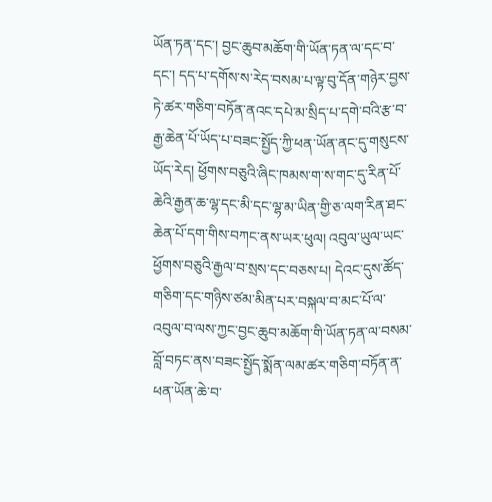ཡོན་ཏན་དང་། བྱང་ཆུབ་མཆོག་གི་ཡོན་ཏན་ལ་དང་བ་དང་། དད་པ་དགོས་ས་རེད་བསམ་པ་ལྟ་བུ་དོན་གཉེར་བྱས་ཏེ་ཚར་གཅིག་བཏོན་ནའང་དཔེ་མ་སྲིད་པ་དགེ་བའི་རྩ་བ་རྒྱ་ཆེན་པོ་ཡོད་པ་བཟང་སྤྱོད་ཀྱི་ཕན་ཡོན་ནང་དུ་གསུངས་ཡོད་རེད། ཕྱོགས་བཅུའི་ཞིང་ཁམས་ག་ས་གང་དུ་རིན་པོ་ཆེའི་རྒྱན་ཆ་ལྷ་དང་མི་དང་ལྷ་མ་ཡིན་གྱི་ཅ་ལག་རིན་ཐང་ཆེན་པོ་དག་གིས་བཀང་ནས་ཡར་ཕུལ། འབུལ་ཡུལ་ཡང་ཕྱོགས་བཅུའི་རྒྱལ་བ་སྲས་དང་བཅས་པ། དེའང་དུས་ཚོད་གཅིག་དང་གཉིས་ཙམ་མིན་པར་བསྐལ་བ་མང་པོ་ལ་འབུལ་བ་ལས་ཀྱང་བྱང་ཆུབ་མཆོག་གི་ཡོན་ཏན་ལ་བསམ་བློ་བཏང་ནས་བཟང་སྤྱོད་སྨོན་ལམ་ཚར་གཅིག་བཏོན་ན་ཕན་ཡོན་ཆེ་བ་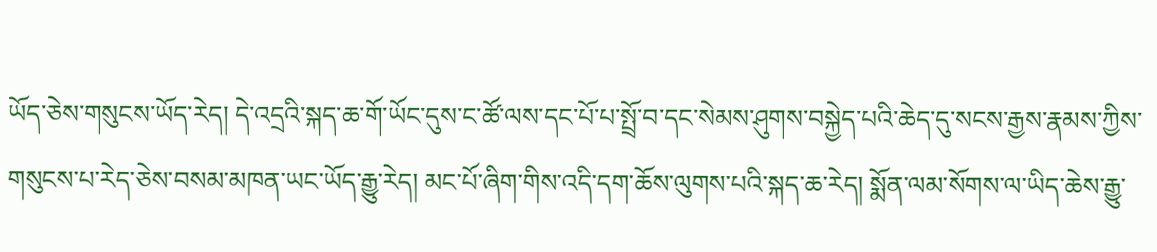ཡོད་ཅེས་གསུངས་ཡོད་རེད། དེ་འདྲའི་སྐད་ཆ་གོ་ཡོང་དུས་ང་ཚོ་ལས་དང་པོ་པ་སྤྲོ་བ་དང་སེམས་ཤུགས་བསྐྱེད་པའི་ཆེད་དུ་སངས་རྒྱས་རྣམས་ཀྱིས་གསུངས་པ་རེད་ཅེས་བསམ་མཁན་ཡང་ཡོད་རྒྱུ་རེད། མང་པོ་ཞིག་གིས་འདི་དག་ཆོས་ལུགས་པའི་སྐད་ཆ་རེད། སྨོན་ལམ་སོགས་ལ་ཡིད་ཆེས་རྒྱུ་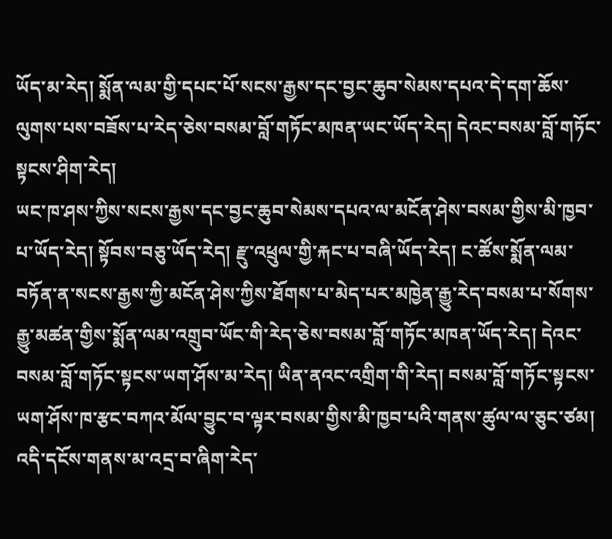ཡོད་མ་རེད། སྨོན་ལམ་གྱི་དཔང་པོ་སངས་རྒྱས་དང་བྱང་ཆུབ་སེམས་དཔའ་དེ་དག་ཆོས་ལུགས་པས་བཟོས་པ་རེད་ཅེས་བསམ་བློ་གཏོང་མཁན་ཡང་ཡོད་རེད། དེའང་བསམ་བློ་གཏོང་སྟངས་ཤིག་རེད།
ཡང་ཁ་ཤས་ཀྱིས་སངས་རྒྱས་དང་བྱང་ཆུབ་སེམས་དཔའ་ལ་མངོན་ཤེས་བསམ་གྱིས་མི་ཁྱབ་པ་ཡོད་རེད། སྟོབས་བཅུ་ཡོད་རེད། རྫུ་འཕྲུལ་གྱི་རྐང་པ་བཞི་ཡོད་རེད། ང་ཚོས་སྨོན་ལམ་བཏོན་ན་སངས་རྒྱས་ཀྱི་མངོན་ཤེས་ཀྱིས་ཐོགས་པ་མེད་པར་མཁྱེན་རྒྱུ་རེད་བསམ་པ་སོགས་རྒྱུ་མཚན་གྱིས་སྨོན་ལམ་འགྲུབ་ཡོང་གི་རེད་ཅེས་བསམ་བློ་གཏོང་མཁན་ཡོད་རེད། དེའང་བསམ་བློ་གཏོང་སྟངས་ཡག་ཤོས་མ་རེད། ཡིན་ནའང་འགྲིག་གི་རེད། བསམ་བློ་གཏོང་སྟངས་ཡག་ཤོས་ཁ་རྩང་བཀའ་མོལ་བྱུང་བ་ལྟར་བསམ་གྱིས་མི་ཁྱབ་པའི་གནས་ཚུལ་ལ་ཅུང་ཙམ། འདི་དངོས་གནས་མ་འདྲ་བ་ཞིག་རེད་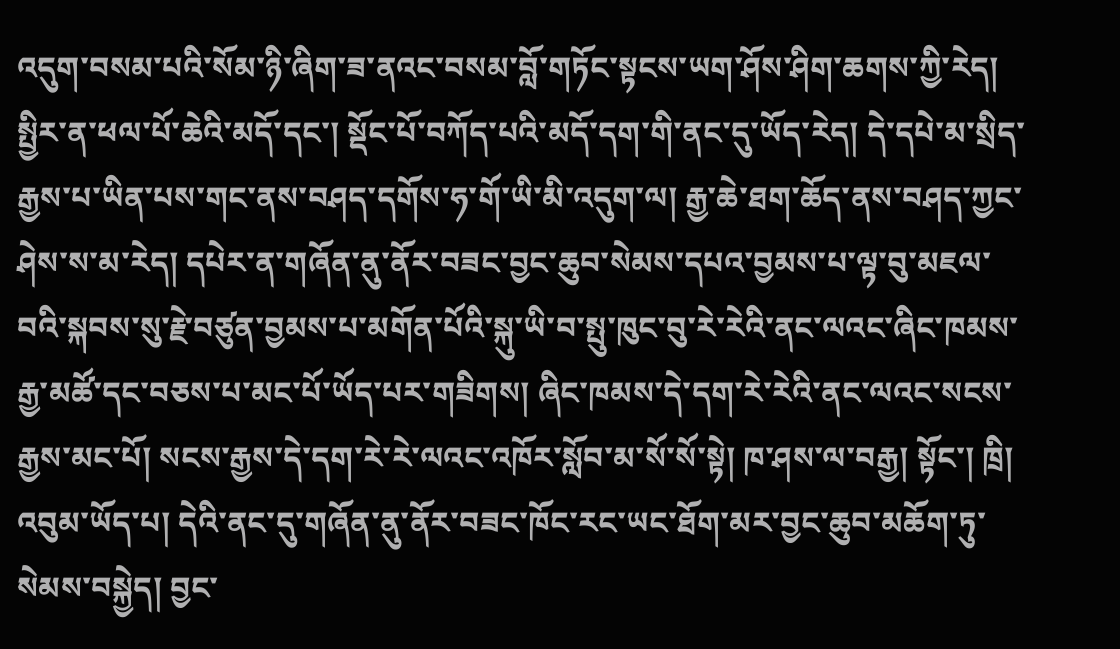འདུག་བསམ་པའི་སོམ་ཉི་ཞིག་ཟ་ནའང་བསམ་བློ་གཏོང་སྟངས་ཡག་ཤོས་ཤིག་ཆགས་ཀྱི་རེད། སྤྱིར་ན་ཕལ་པོ་ཆེའི་མདོ་དང་། སྡོང་པོ་བཀོད་པའི་མདོ་དག་གི་ནང་དུ་ཡོད་རེད། དེ་དཔེ་མ་སྲིད་རྒྱས་པ་ཡིན་པས་གང་ནས་བཤད་དགོས་ཧ་གོ་ཡི་མི་འདུག་ལ། རྒྱ་ཆེ་ཐག་ཆོད་ནས་བཤད་ཀྱང་ཤེས་ས་མ་རེད། དཔེར་ན་གཞོན་ནུ་ནོར་བཟང་བྱང་ཆུབ་སེམས་དཔའ་བྱམས་པ་ལྟ་བུ་མཇལ་བའི་སྐབས་སུ་རྗེ་བཙུན་བྱམས་པ་མགོན་པོའི་སྐུ་ཡི་བ་སྤུ་ཁུང་བུ་རེ་རེའི་ནང་ལའང་ཞིང་ཁམས་རྒྱ་མཚོ་དང་བཅས་པ་མང་པོ་ཡོད་པར་གཟིགས། ཞིང་ཁམས་དེ་དག་རེ་རེའི་ནང་ལའང་སངས་རྒྱས་མང་པོ། སངས་རྒྱས་དེ་དག་རེ་རེ་ལའང་འཁོར་སློབ་མ་སོ་སོ་སྟེ། ཁ་ཤས་ལ་བརྒྱ། སྟོང་། ཁྲི། འབུམ་ཡོད་པ། དེའི་ནང་དུ་གཞོན་ནུ་ནོར་བཟང་ཁོང་རང་ཡང་ཐོག་མར་བྱང་ཆུབ་མཆོག་ཏུ་སེམས་བསྐྱེད། བྱང་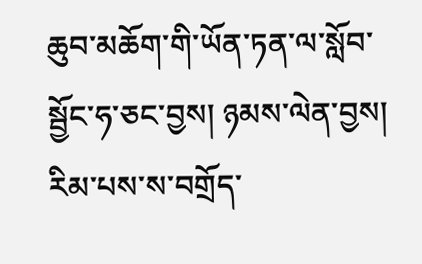ཆུབ་མཆོག་གི་ཡོན་ཏན་ལ་སློབ་སྦྱོང་ཧ་ཅང་བྱས། ཉམས་ལེན་བྱས། རིམ་པས་ས་བགྲོད་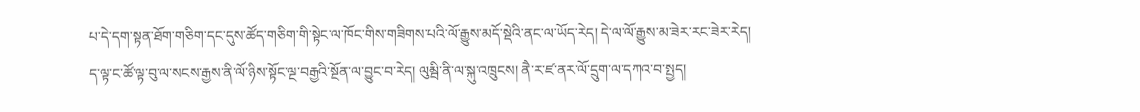པ་དེ་དག་སྟན་ཐོག་གཅིག་དང་དུས་ཚོད་གཅིག་གི་སྟེང་ལ་ཁོང་གིས་གཟིགས་པའི་ལོ་རྒྱུས་མདོ་སྡེའི་ནང་ལ་ཡོད་རེད། དེ་ལ་ལོ་རྒྱུས་མ་ཟེར་རང་ཟེར་རེད།
ད་ལྟ་ང་ཚོ་ལྟ་བུ་ལ་སངས་རྒྱས་ནི་ལོ་ཉིས་སྟོང་ལྔ་བརྒྱའི་སྔོན་ལ་བྱུང་བ་རེད། ལུམྦི་ནི་ལ་སྐུ་འཁྲུངས། ནཻ་ར་ཛ་ནར་ལོ་དྲུག་ལ་དཀའ་བ་སྤྱད།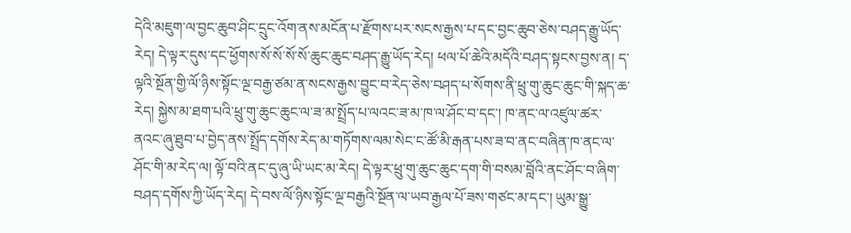དེའི་མཇུག་ལ་བྱང་ཆུབ་ཤིང་དྲུང་འོག་ནས་མངོན་པ་རྫོགས་པར་སངས་རྒྱས་པ་དང་བྱང་ཆུབ་ཅེས་བཤད་རྒྱུ་ཡོད་རེད། དེ་ལྟར་དུས་དང་ཕྱོགས་སོ་སོ་སོ་སོ་ཆུང་ཆུང་བཤད་རྒྱུ་ཡོད་རེད། ཕལ་པོ་ཆེའི་མདོའི་བཤད་སྟངས་བྱས་ན། ད་ལྟའི་སྔོན་གྱི་ལོ་ཉིས་སྟོང་ལྔ་བརྒྱ་ཙམ་ན་སངས་རྒྱས་བྱུང་བ་རེད་ཅེས་བཤད་པ་སོགས་ནི་ཕྲུ་གུ་ཆུང་ཆུང་གི་སྐད་ཆ་རེད། སྐྱེས་མ་ཐག་པའི་ཕྲུ་གུ་ཆུང་ཆུང་ལ་ཟ་མ་སྤྲོད་པ་ལའང་ཟ་མ་ཁ་ལ་ཤོང་བ་དང་། ཁ་ནང་ལ་འཛུལ་ཚར་ནའང་ཞུ་ཐུབ་པ་བྱེད་ནས་སྤྲོད་དགོས་རེད་མ་གཏོགས་ལམ་སེང་ང་ཚོ་མི་རྒན་པས་ཟ་བ་ནང་བཞིན་ཁ་ནང་ལ་ཤོང་གི་མ་རེད་ལ། ལྟོ་བའི་ནང་དུ་ཞུ་ཡི་ཡང་མ་རེད། དེ་ལྟར་ཕྲུ་གུ་ཆུང་ཆུང་དག་གི་བསམ་བློའི་ནང་ཤོང་བ་ཞིག་བཤད་དགོས་ཀྱི་ཡོད་རེད། དེ་བས་ལོ་ཉིས་སྟོང་ལྔ་བརྒྱའི་སྔོན་ལ་ཡབ་རྒྱལ་པོ་ཟས་གཙང་མ་དང་། ཡུམ་སྒྱུ་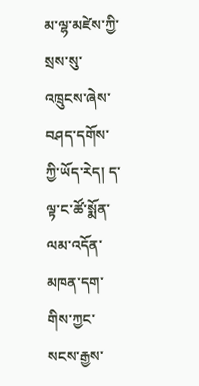མ་ལྷ་མཛེས་ཀྱི་སྲས་སུ་འཁྲུངས་ཞེས་བཤད་དགོས་ཀྱི་ཡོད་རེད། ད་ལྟ་ང་ཚོ་སྨོན་ལམ་འདོན་མཁན་དག་གིས་ཀྱང་སངས་རྒྱས་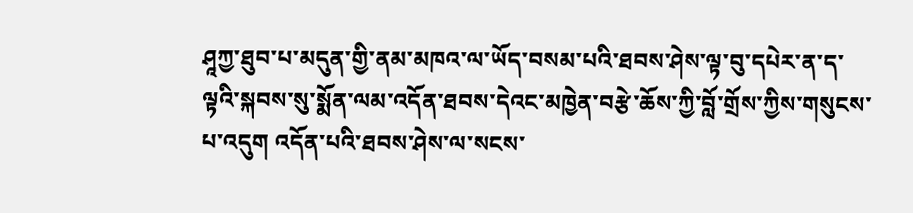ཤཱཀྱ་ཐུབ་པ་མདུན་གྱི་ནམ་མཁའ་ལ་ཡོད་བསམ་པའི་ཐབས་ཤེས་ལྟ་བུ་དཔེར་ན་ད་ལྟའི་སྐབས་སུ་སྨོན་ལམ་འདོན་ཐབས་དེའང་མཁྱེན་བརྩེ་ཆོས་ཀྱི་བློ་གྲོས་ཀྱིས་གསུངས་པ་འདུག འདོན་པའི་ཐབས་ཤེས་ལ་སངས་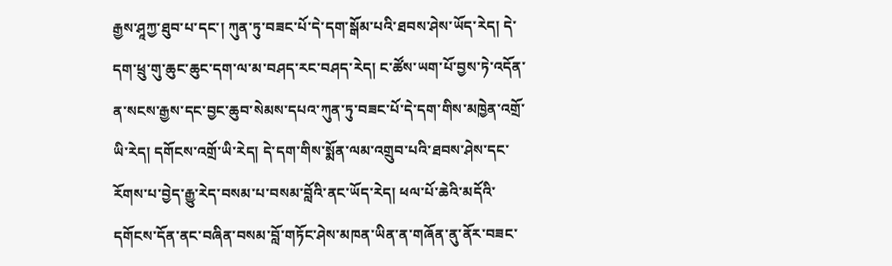རྒྱས་ཤཱཀྱ་ཐུབ་པ་དང་། ཀུན་ཏུ་བཟང་པོ་དེ་དག་སྒོམ་པའི་ཐབས་ཤེས་ཡོད་རེད། དེ་དག་ཕྲུ་གུ་ཆུང་ཆུང་དག་ལ་མ་བཤད་རང་བཤད་རེད། ང་ཚོས་ཡག་པོ་བྱས་ཏེ་འདོན་ན་སངས་རྒྱས་དང་བྱང་ཆུབ་སེམས་དཔའ་ཀུན་ཏུ་བཟང་པོ་དེ་དག་གིས་མཁྱེན་འགྲོ་ཡི་རེད། དགོངས་འགྲོ་ཡི་རེད། དེ་དག་གིས་སྨོན་ལམ་འགྲུབ་པའི་ཐབས་ཤེས་དང་རོགས་པ་བྱེད་རྒྱུ་རེད་བསམ་པ་བསམ་བློའི་ནང་ཡོད་རེད། ཕལ་པོ་ཆེའི་མདོའི་དགོངས་དོན་ནང་བཞིན་བསམ་བློ་གཏོང་ཤེས་མཁན་ཡིན་ན་གཞོན་ནུ་ནོར་བཟང་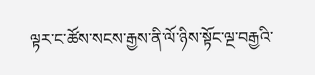ལྟར་ང་ཚོས་སངས་རྒྱས་ནི་ལོ་ཉིས་སྟོང་ལྔ་བརྒྱའི་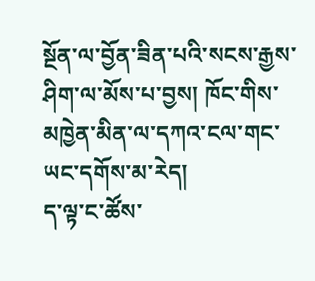སྔོན་ལ་བྱོན་ཟིན་པའི་སངས་རྒྱས་ཤིག་ལ་མོས་པ་བྱས། ཁོང་གིས་མཁྱེན་མིན་ལ་དཀའ་ངལ་གང་ཡང་དགོས་མ་རེད།
ད་ལྟ་ང་ཚོས་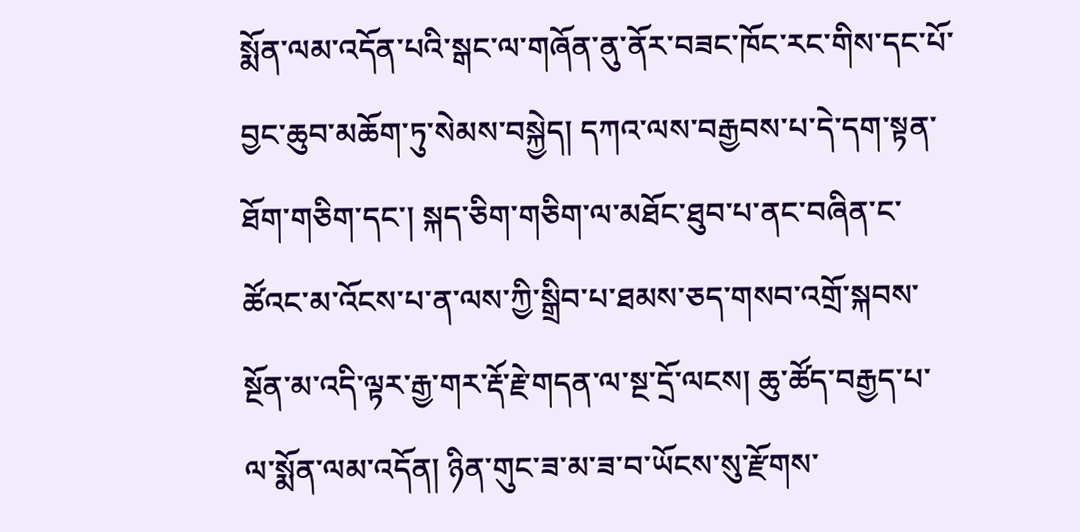སྨོན་ལམ་འདོན་པའི་སྒང་ལ་གཞོན་ནུ་ནོར་བཟང་ཁོང་རང་གིས་དང་པོ་བྱང་ཆུབ་མཆོག་ཏུ་སེམས་བསྐྱེད། དཀའ་ལས་བརྒྱབས་པ་དེ་དག་སྟན་ཐོག་གཅིག་དང་། སྐད་ཅིག་གཅིག་ལ་མཐོང་ཐུབ་པ་ནང་བཞིན་ང་ཚོའང་མ་འོངས་པ་ན་ལས་ཀྱི་སྒྲིབ་པ་ཐམས་ཅད་གསབ་འགྲོ་སྐབས་སྔོན་མ་འདི་ལྟར་རྒྱ་གར་རྡོ་རྗེ་གདན་ལ་སྔ་དྲོ་ལངས། ཆུ་ཚོད་བརྒྱད་པ་ལ་སྨོན་ལམ་འདོན། ཉིན་གུང་ཟ་མ་ཟ་བ་ཡོངས་སུ་རྫོགས་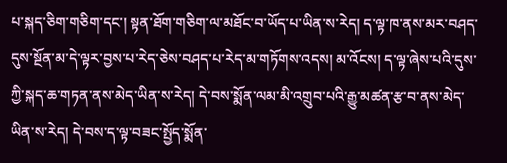པ་སྐད་ཅིག་གཅིག་དང་། སྟན་ཐོག་གཅིག་ལ་མཐོང་བ་ཡོད་པ་ཡིན་ས་རེད། ད་ལྟ་ཁ་ནས་མར་བཤད་དུས་སྔོན་མ་དེ་ལྟར་བྱས་པ་རེད་ཅེས་བཤད་པ་རེད་མ་གཏོགས་འདས། མ་འོངས། ད་ལྟ་ཞེས་པའི་དུས་ཀྱི་སྐད་ཆ་གཏན་ནས་མེད་ཡིན་ས་རེད། དེ་བས་སྨོན་ལམ་མི་འགྲུབ་པའི་རྒྱུ་མཚན་རྩ་བ་ནས་མེད་ཡིན་ས་རེད། དེ་བས་ད་ལྟ་བཟང་སྤྱོད་སྨོན་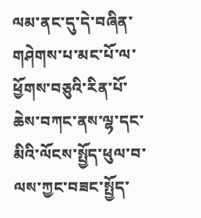ལམ་ནང་དུ་དེ་བཞིན་གཤེགས་པ་མང་པོ་ལ་ཕྱོགས་བཅུའི་རིན་པོ་ཆེས་བཀང་ནས་ལྷ་དང་མིའི་ལོངས་སྤྱོད་ཕུལ་བ་ལས་ཀྱང་བཟང་སྤྱོད་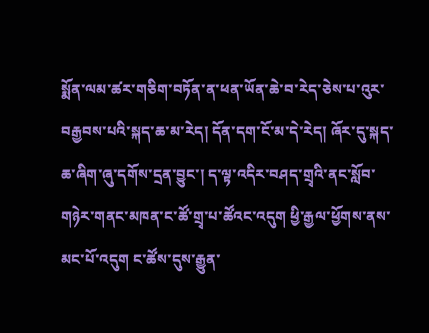སྨོན་ལམ་ཚར་གཅིག་བཏོན་ན་ཕན་ཡོན་ཆེ་བ་རེད་ཅེས་པ་འུར་བརྒྱབས་པའི་སྐད་ཆ་མ་རེད། དོན་དག་ངོ་མ་དེ་རེད། ཞོར་དུ་སྐད་ཆ་ཞིག་ཞུ་དགོས་དྲན་བྱུང་། ད་ལྟ་འདིར་བཤད་གྲྭའི་ནང་སློབ་གཉེར་གནང་མཁན་ང་ཚོ་གྲྭ་པ་ཚོའང་འདུག ཕྱི་རྒྱལ་ཕྱོགས་ནས་མང་པོ་འདུག ང་ཚོས་དུས་རྒྱུན་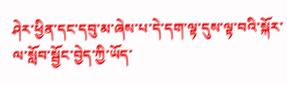ཤེར་ཕྱིན་དང་དབུ་མ་ཞེས་པ་དེ་དག་ལྟ་དུས་ལྟ་བའི་སྐོར་ལ་སློབ་སྦྱོང་བྱེད་ཀྱི་ཡོད་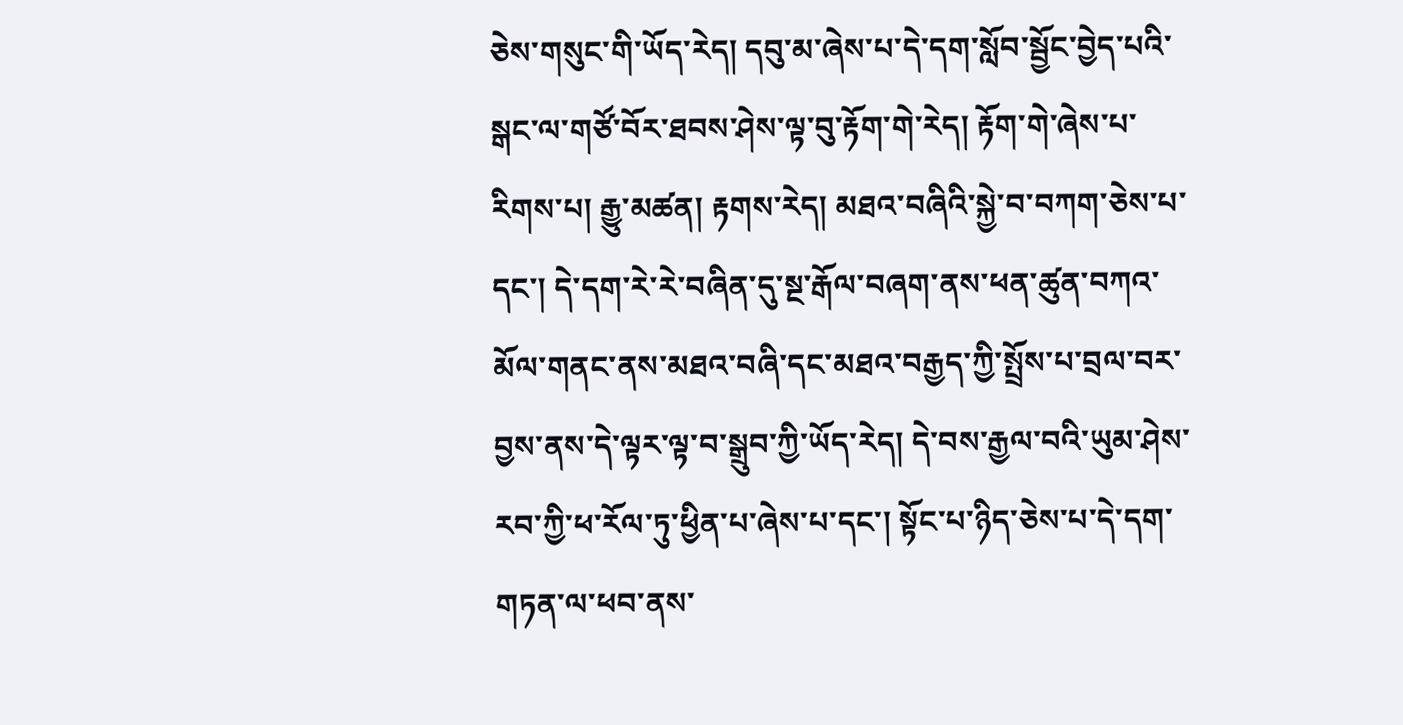ཅེས་གསུང་གི་ཡོད་རེད། དབུ་མ་ཞེས་པ་དེ་དག་སློབ་སྦྱོང་བྱེད་པའི་སྒང་ལ་གཙོ་བོར་ཐབས་ཤེས་ལྟ་བུ་རྟོག་གེ་རེད། རྟོག་གེ་ཞེས་པ་རིགས་པ། རྒྱུ་མཚན། རྟགས་རེད། མཐའ་བཞིའི་སྐྱེ་བ་བཀག་ཅེས་པ་དང་། དེ་དག་རེ་རེ་བཞིན་དུ་སྔ་རྒོལ་བཞག་ནས་ཕན་ཚུན་བཀའ་མོལ་གནང་ནས་མཐའ་བཞི་དང་མཐའ་བརྒྱད་ཀྱི་སྤྲོས་པ་བྲལ་བར་བྱས་ནས་དེ་ལྟར་ལྟ་བ་སྒྲུབ་ཀྱི་ཡོད་རེད། དེ་བས་རྒྱལ་བའི་ཡུམ་ཤེས་རབ་ཀྱི་ཕ་རོལ་ཏུ་ཕྱིན་པ་ཞེས་པ་དང་། སྟོང་པ་ཉིད་ཅེས་པ་དེ་དག་གཏན་ལ་ཕབ་ནས་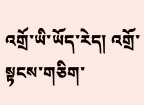འགྲོ་ཡི་ཡོད་རེད། འགྲོ་སྟངས་གཅིག་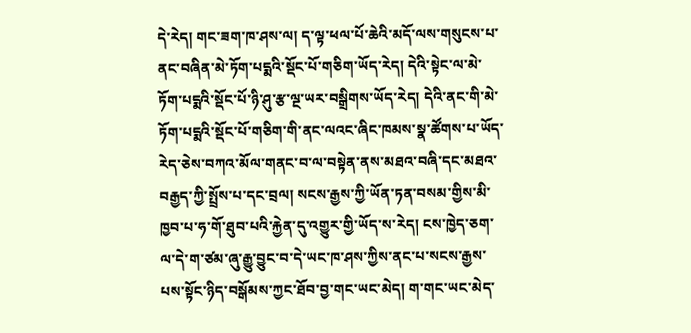དེ་རེད། གང་ཟག་ཁ་ཤས་ལ། ད་ལྟ་ཕལ་པོ་ཆེའི་མདོ་ལས་གསུངས་པ་ནང་བཞིན་མེ་ཏོག་པདྨའི་སྡོང་པོ་གཅིག་ཡོད་རེད། དེའི་སྟེང་ལ་མེ་ཏོག་པདྨའི་སྡོང་པོ་ཉི་ཤུ་རྩ་ལྔ་ཡར་བསྒྲིགས་ཡོད་རེད། དེའི་ནང་གི་མེ་ཏོག་པདྨའི་སྡོང་པོ་གཅིག་གི་ནང་ལའང་ཞིང་ཁམས་སྣ་ཚོགས་པ་ཡོད་རེད་ཅེས་བཀའ་མོལ་གནང་བ་ལ་བསྟེན་ནས་མཐའ་བཞི་དང་མཐའ་བརྒྱད་ཀྱི་སྤྲོས་པ་དང་བྲལ། སངས་རྒྱས་ཀྱི་ཡོན་ཏན་བསམ་གྱིས་མི་ཁྱབ་པ་ཧ་གོ་ཐུབ་པའི་རྐྱེན་དུ་འགྱུར་གྱི་ཡོད་ས་རེད། ངས་ཁྱེད་ཅག་ལ་དེ་ག་ཙམ་ཞུ་རྒྱུ་བྱུང་བ་དེ་ཡང་ཁ་ཤས་ཀྱིས་ནང་པ་སངས་རྒྱས་པས་སྟོང་ཉིད་བསྒོམས་ཀྱང་ཐོབ་བྱ་གང་ཡང་མེད། ག་གང་ཡང་མེད་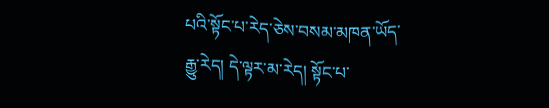པའི་སྟོང་པ་རེད་ཅེས་བསམ་མཁན་ཡོད་རྒྱུ་རེད། དེ་ལྟར་མ་རེད། སྟོང་པ་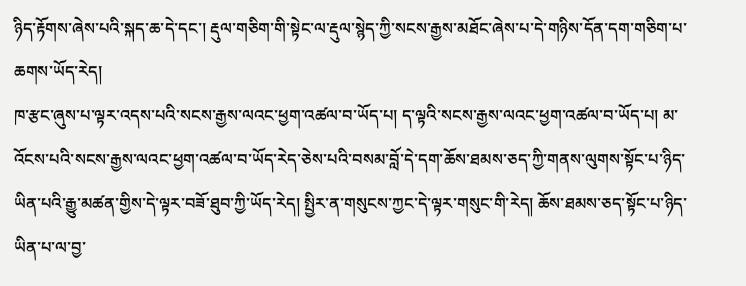ཉིད་རྟོགས་ཞེས་པའི་སྐད་ཆ་དེ་དང་། རྡུལ་གཅིག་གི་སྟེང་ལ་རྡུལ་སྙེད་ཀྱི་སངས་རྒྱས་མཐོང་ཞེས་པ་དེ་གཉིས་དོན་དག་གཅིག་པ་ཆགས་ཡོད་རེད།
ཁ་རྩང་ཞུས་པ་ལྟར་འདས་པའི་སངས་རྒྱས་ལའང་ཕྱག་འཚལ་བ་ཡོད་པ། ད་ལྟའི་སངས་རྒྱས་ལའང་ཕྱག་འཚལ་བ་ཡོད་པ། མ་འོངས་པའི་སངས་རྒྱས་ལའང་ཕྱག་འཚལ་བ་ཡོད་རེད་ཅེས་པའི་བསམ་བློ་དེ་དག་ཆོས་ཐམས་ཅད་ཀྱི་གནས་ལུགས་སྟོང་པ་ཉིད་ཡིན་པའི་རྒྱུ་མཚན་གྱིས་དེ་ལྟར་བཟོ་ཐུབ་ཀྱི་ཡོད་རེད། སྤྱིར་ན་གསུངས་ཀྱང་དེ་ལྟར་གསུང་གི་རེད། ཆོས་ཐམས་ཅད་སྟོང་པ་ཉིད་ཡིན་པ་ལ་བྱ་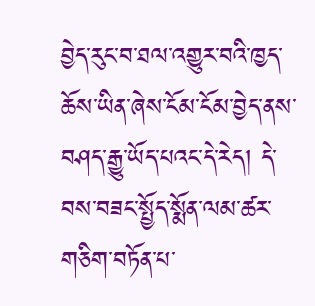བྱེད་རུང་བ་ཐལ་འགྱུར་བའི་ཁྱད་ཆོས་ཡིན་ཞེས་ངོམ་ངོམ་བྱེད་ནས་བཤད་རྒྱུ་ཡོད་པའང་དེ་རེད། དེ་བས་བཟང་སྤྱོད་སྨོན་ལམ་ཚར་གཅིག་བཏོན་པ་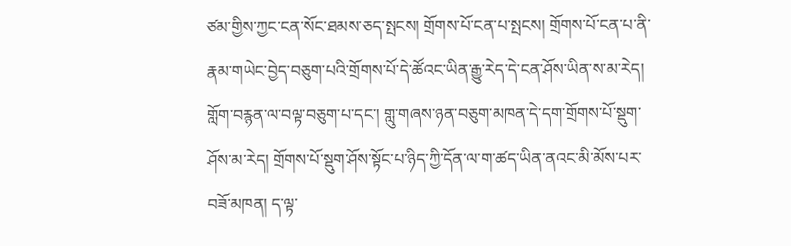ཙམ་གྱིས་ཀྱང་ངན་སོང་ཐམས་ཅད་སྤངས། གྲོགས་པོ་ངན་པ་སྤངས། གྲོགས་པོ་ངན་པ་ནི་རྣམ་གཡེང་བྱེད་བཅུག་པའི་གྲོགས་པོ་དེ་ཚོའང་ཡིན་རྒྱུ་རེད་དེ་ངན་ཤོས་ཡིན་ས་མ་རེད། གློག་བརྙན་ལ་བལྟ་བཅུག་པ་དང་། གླུ་གཞས་ཉན་བཅུག་མཁན་དེ་དག་གྲོགས་པོ་སྡུག་ཤོས་མ་རེད། གྲོགས་པོ་སྡུག་ཤོས་སྟོང་པ་ཉིད་ཀྱི་དོན་ལ་ག་ཚད་ཡིན་ནའང་མི་མོས་པར་བཟོ་མཁན། ད་ལྟ་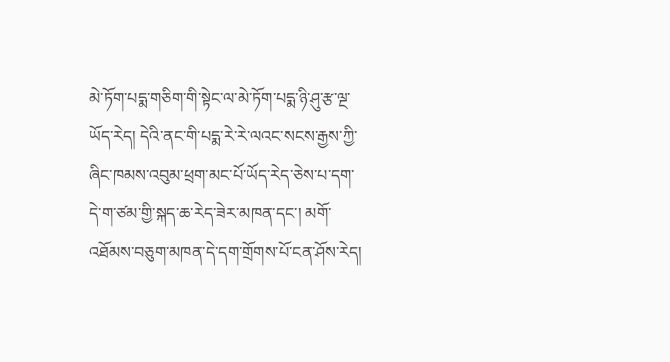མེ་ཏོག་པདྨ་གཅིག་གི་སྟེང་ལ་མེ་ཏོག་པདྨ་ཉི་ཤུ་རྩ་ལྔ་ཡོད་རེད། དེའི་ནང་གི་པདྨ་རེ་རེ་ལའང་སངས་རྒྱས་ཀྱི་ཞིང་ཁམས་འབུམ་ཕྲག་མང་པོ་ཡོད་རེད་ཅེས་པ་དག་དེ་ག་ཙམ་གྱི་སྐད་ཆ་རེད་ཟེར་མཁན་དང་། མགོ་འཐོམས་བཅུག་མཁན་དེ་དག་གྲོགས་པོ་ངན་ཤོས་རེད།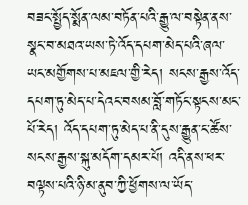བཟང་སྤྱོད་སྨོན་ལམ་བཏོན་པའི་རྒྱུ་ལ་བསྟེན་ནས་སྣང་བ་མཐའ་ཡས་ཏེ་འོད་དཔག་མེད་པའི་ཞལ་ཡང་མགྱོགས་པ་མཇལ་གྱི་རེད། སངས་རྒྱས་འོད་དཔག་ཏུ་མེད་པ་དེའང་བསམ་བློ་གཏོང་སྟངས་མང་པོ་རེད། འོད་དཔག་ཏུ་མེད་པ་ནི་དུས་རྒྱུན་ང་ཚོས་སངས་རྒྱས་སྐུ་མདོག་དམར་པོ། འདི་ནས་ཕར་བལྟས་པའི་ཉི་མ་ནུབ་ཀྱི་ཕྱོགས་ལ་ཡོད་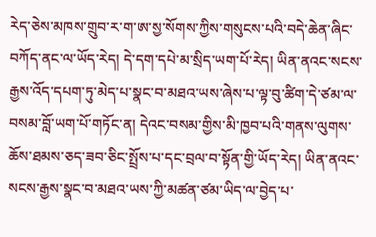རེད་ཅེས་མཁས་གྲུབ་ར་ག་ཨ་སྱ་སོགས་ཀྱིས་གསུངས་པའི་བདེ་ཆེན་ཞིང་བཀོད་ནང་ལ་ཡོད་རེད། དེ་དག་དཔེ་མ་སྲིད་ཡག་པོ་རེད། ཡིན་ནའང་སངས་རྒྱས་འོད་དཔག་ཏུ་མེད་པ་སྣང་བ་མཐའ་ཡས་ཞེས་པ་ལྟ་བུ་ཚིག་དེ་ཙམ་ལ་བསམ་བློ་ཡག་པོ་གཏོང་ན། དེའང་བསམ་གྱིས་མི་ཁྱབ་པའི་གནས་ལུགས་ཆོས་ཐམས་ཅད་ཟབ་ཅིང་སྤྲོས་པ་དང་བྲལ་བ་སྟོན་གྱི་ཡོད་རེད། ཡིན་ནའང་སངས་རྒྱས་སྣང་བ་མཐའ་ཡས་ཀྱི་མཚན་ཙམ་ཡིད་ལ་བྱེད་པ་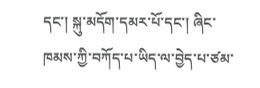དང་། སྐུ་མདོག་དམར་པོ་དང་། ཞིང་ཁམས་ཀྱི་བཀོད་པ་ཡིད་ལ་བྱེད་པ་ཙམ་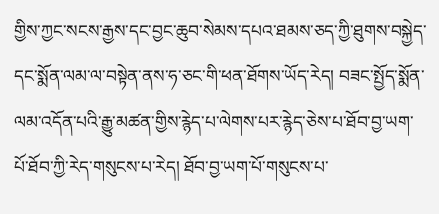གྱིས་ཀྱང་སངས་རྒྱས་དང་བྱང་ཆུབ་སེམས་དཔའ་ཐམས་ཅད་ཀྱི་ཐུགས་བསྐྱེད་དང་སྨོན་ལམ་ལ་བསྟེན་ནས་ཧ་ཅང་གི་ཕན་ཐོགས་ཡོད་རེད། བཟང་སྤྱོད་སྨོན་ལམ་འདོན་པའི་རྒྱུ་མཚན་གྱིས་རྙེད་པ་ལེགས་པར་རྙེད་ཅེས་པ་ཐོབ་བྱ་ཡག་པོ་ཐོབ་ཀྱི་རེད་གསུངས་པ་རེད། ཐོབ་བྱ་ཡག་པོ་གསུངས་པ་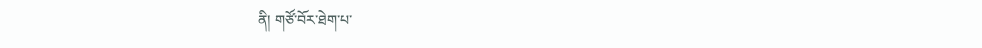ནི། གཙོ་བོར་ཐེག་པ་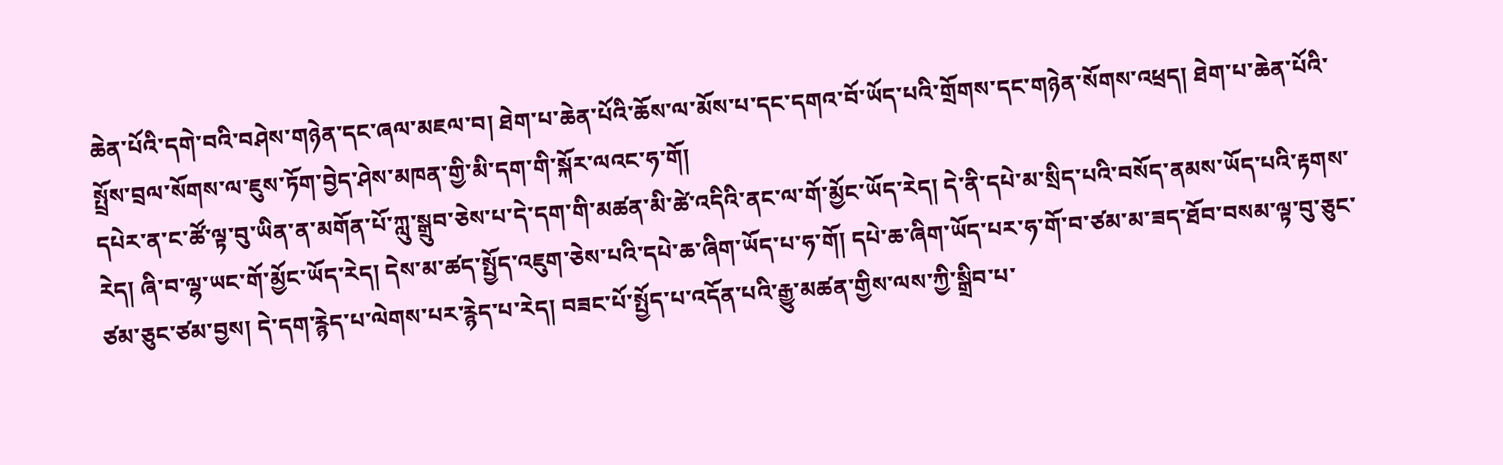ཆེན་པོའི་དགེ་བའི་བཤེས་གཉེན་དང་ཞལ་མཇལ་བ། ཐེག་པ་ཆེན་པོའི་ཆོས་ལ་མོས་པ་དང་དགའ་བོ་ཡོད་པའི་གྲོགས་དང་གཉེན་སོགས་འཕྲད། ཐེག་པ་ཆེན་པོའི་སྤྲོས་བྲལ་སོགས་ལ་ཇུས་ཏོག་བྱེད་ཤེས་མཁན་གྱི་མི་དག་གི་སྐོར་ལའང་ཧ་གོ།
དཔེར་ན་ང་ཚོ་ལྟ་བུ་ཡིན་ན་མགོན་པོ་ཀླུ་སྒྲུབ་ཅེས་པ་དེ་དག་གི་མཚན་མི་ཚེ་འདིའི་ནང་ལ་གོ་མྱོང་ཡོད་རེད། དེ་ནི་དཔེ་མ་སྲིད་པའི་བསོད་ནམས་ཡོད་པའི་རྟགས་རེད། ཞི་བ་ལྷ་ཡང་གོ་མྱོང་ཡོད་རེད། དེས་མ་ཚད་སྤྱོད་འཇུག་ཅེས་པའི་དཔེ་ཆ་ཞིག་ཡོད་པ་ཧ་གོ། དཔེ་ཆ་ཞིག་ཡོད་པར་ཧ་གོ་བ་ཙམ་མ་ཟད་ཐོབ་བསམ་ལྟ་བུ་ཅུང་ཙམ་ཅུང་ཙམ་བྱས། དེ་དག་རྙེད་པ་ལེགས་པར་རྙེད་པ་རེད། བཟང་པོ་སྤྱོད་པ་འདོན་པའི་རྒྱུ་མཚན་གྱིས་ལས་ཀྱི་སྒྲིབ་པ་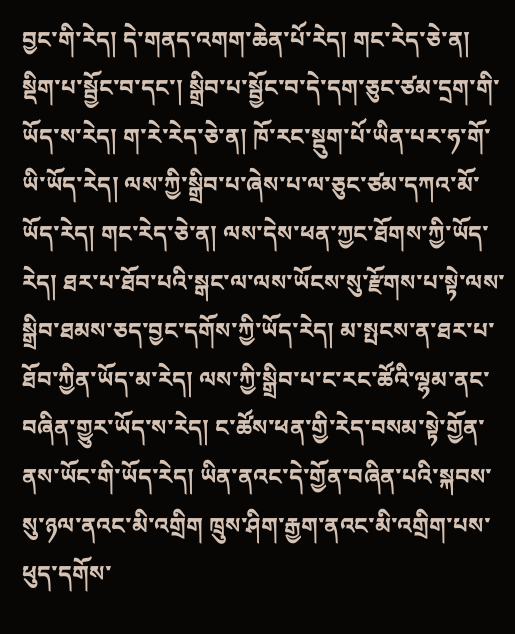བྱང་གི་རེད། དེ་གནད་འགག་ཆེན་པོ་རེད། གང་རེད་ཅེ་ན། སྡིག་པ་སྦྱོང་བ་དང་། སྒྲིབ་པ་སྦྱོང་བ་དེ་དག་ཅུང་ཙམ་དྲག་གི་ཡོད་ས་རེད། ག་རེ་རེད་ཅེ་ན། ཁོ་རང་སྡུག་པོ་ཡིན་པར་ཧ་གོ་ཡི་ཡོད་རེད། ལས་ཀྱི་སྒྲིབ་པ་ཞེས་པ་ལ་ཅུང་ཙམ་དཀའ་མོ་ཡོད་རེད། གང་རེད་ཅེ་ན། ལས་དེས་ཕན་ཀྱང་ཐོགས་ཀྱི་ཡོད་རེད། ཐར་པ་ཐོབ་པའི་སྒང་ལ་ལས་ཡོངས་སུ་རྫོགས་པ་སྟེ་ལས་སྒྲིབ་ཐམས་ཅད་བྱང་དགོས་ཀྱི་ཡོད་རེད། མ་སྤངས་ན་ཐར་པ་ཐོབ་ཀྱིན་ཡོད་མ་རེད། ལས་ཀྱི་སྒྲིབ་པ་ང་རང་ཚོའི་ལྷམ་ནང་བཞིན་གྱུར་ཡོད་ས་རེད། ང་ཚོས་ཕན་གྱི་རེད་བསམ་སྟེ་གྱོན་ནས་ཡོང་གི་ཡོད་རེད། ཡིན་ནའང་དེ་གྱོན་བཞིན་པའི་སྐབས་སུ་ཉལ་ནའང་མི་འགྲིག ཁྲུས་ཤིག་རྒྱག་ནའང་མི་འགྲིག་པས་ཕུད་དགོས་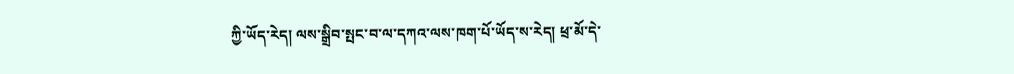ཀྱི་ཡོད་རེད། ལས་སྒྲིབ་སྤང་བ་ལ་དཀའ་ལས་ཁག་པོ་ཡོད་ས་རེད། ཕྲ་མོ་དེ་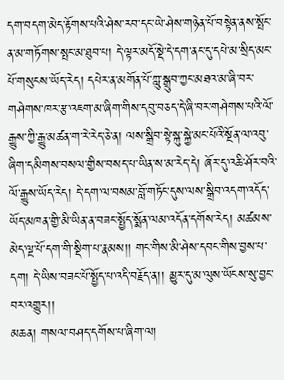དག་བདག་མེད་རྟོགས་པའི་ཤེས་རབ་དང་ཡེ་ཤེས་གཉེན་པོ་བསྟེན་ནས་སྤོང་ན་མ་གཏོགས་སྤང་མ་ཐུབ་པ། དེ་ལྟར་མདོ་སྡེ་དེ་དག་ནང་དུ་དཔེ་མ་སྲིད་མང་པོ་གསུངས་ཡོད་རེད། དཔེར་ན་མགོན་པོ་ཀླུ་སྒྲུབ་ཀྱང་མཐའ་མ་ཞི་བར་གཤེགས་ཁར་རྩ་འཇག་མ་ཞིག་གིས་དབུ་བཅད་དེ་ཞི་བར་གཤེགས་པའི་ལོ་རྒྱུས་ཀྱི་རྒྱུ་མཚན་ག་རེ་རེད་ཅེ་ན། ལས་སྒྲིབ་སྟེ་སྐུ་སྐྱེ་མང་པོའི་སྔོན་ལ་འབུ་ཞིག་དམིགས་བསལ་གྱིས་བསད་པ་ཡིན་ས་མ་རེད་དེ། ཞོར་དུ་འཆི་ཤོར་བའི་ལོ་རྒྱུས་ཡོད་རེད། དེ་དག་ལ་བསམ་བློ་གཏོང་དུས་ལས་སྒྲིབ་འདག་འདོད་ཡོད་མཁན་གྱི་མི་ཡིན་ན་བཟང་སྤྱོད་སྨོན་ལམ་འདོན་དགོས་རེད། མཚམས་མེད་ལྔ་པོ་དག་གི་སྡིག་པ་རྣམས།། གང་གིས་མི་ཤེས་དབང་གིས་བྱས་པ་དག། དེ་ཡིས་བཟང་པོ་སྤྱོད་པ་འདི་བརྗོད་ན།། མྱུར་དུ་མ་ལུས་ཡོངས་སུ་བྱང་བར་འགྱུར།།
མཆན། གསལ་བཤད་དགོས་པ་ཞིག་ལ།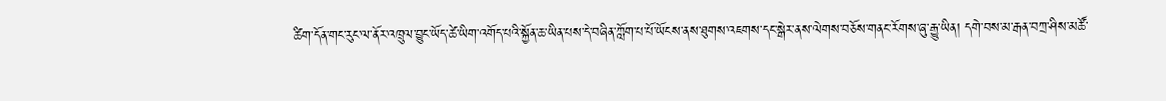ཚིག་དོན་གང་རུང་ལ་ནོར་འཁྲུལ་བྱུང་ཡོད་ཚེ་ཡིག་འགོད་པའི་སྐྱོན་ཆ་ཡིན་པས་དེ་བཞིན་ཀློག་པ་པོ་ཡོངས་ནས་ཐུགས་འཇགས་དང་སྒེར་ནས་ལེགས་བཅོས་གནང་རོགས་ཞུ་རྒྱུ་ཡིན། དགེ་བས་མ་རྒན་བཀྲ་ཤིས་མཚོ་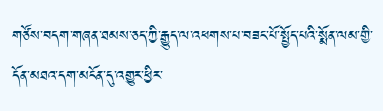གཙོས་བདག་གཞན་ཐམས་ཅད་ཀྱི་རྒྱུད་ལ་འཕགས་པ་བཟང་པོ་སྤྱོད་པའི་སྨོན་ལམ་གྱི་དོན་མཐའ་དག་མངོན་དུ་འགྱུར་ཕྱིར་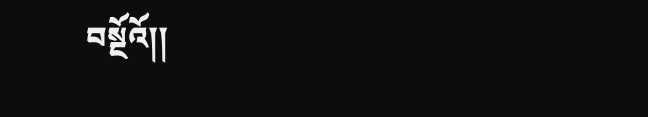བསྔོའོ།།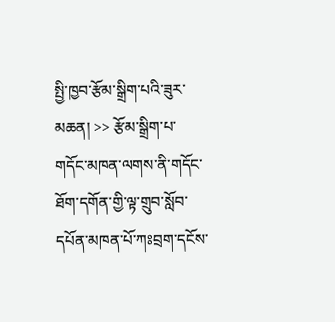སྤྱི་ཁྱབ་རྩོམ་སྒྲིག་པའི་ཟུར་མཆན། >> རྩོམ་སྒྲིག་པ་གདོང་མཁན་ལགས་ནི་གདོང་ཐོག་དགོན་གྱི་ལྟ་གྲུབ་སློབ་དཔོན་མཁན་པོ་ཀཿབྲག་དངོས་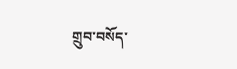གྲུབ་བསོད་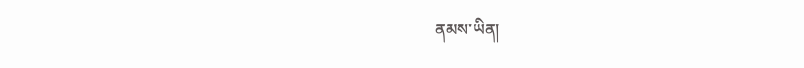ནམས་ཡིན།